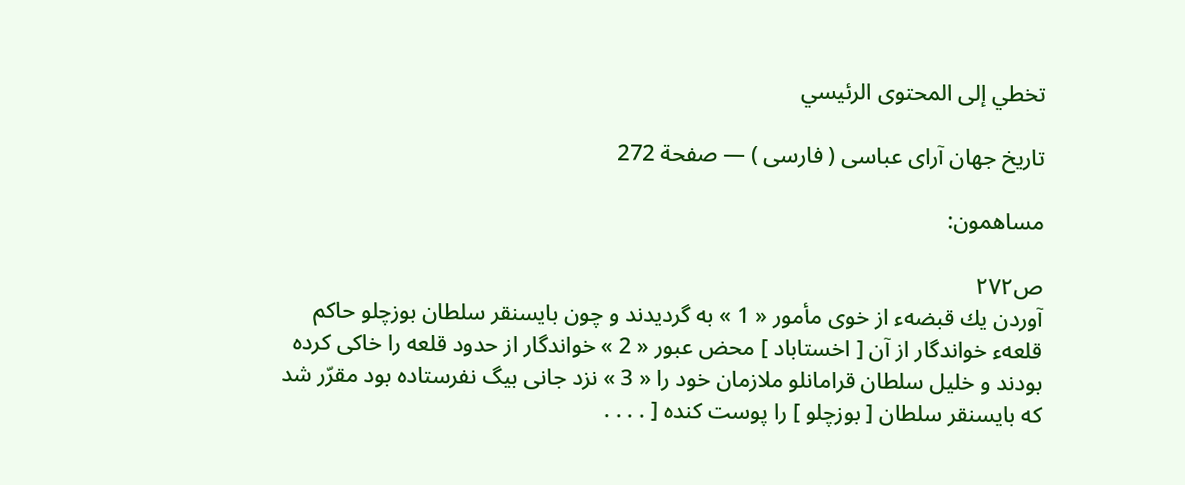تخطي إلى المحتوى الرئيسي

تاريخ جهان آراى عباسى ( فارسى ) — صفحة 272

مساهمون:

ص٢٧٢
آوردن يك قبضهء از خوى مأمور « 1 » به گرديدند و چون بايسنقر سلطان بوزچلو حاكم قلعهء خواندگار از آن [ اخستاباد ] محض عبور « 2 » خواندگار از حدود قلعه را خاكى كرده بودند و خليل سلطان قرامانلو ملازمان خود را « 3 » نزد جانى بيگ نفرستاده بود مقرّر شد كه بايسنقر سلطان [ بوزچلو ] را پوست كنده [ . . . .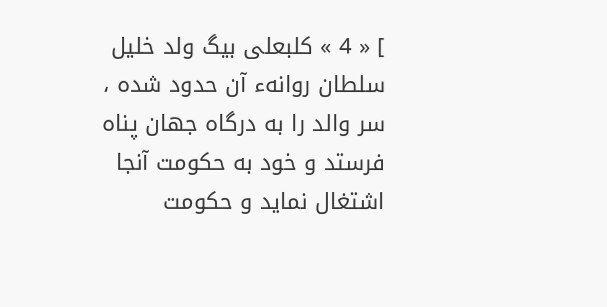] « 4 » كلبعلى بيگ ولد خليل سلطان روانهء آن حدود شده ، سر والد را به درگاه جهان پناه فرستد و خود به حكومت آنجا اشتغال نمايد و حكومت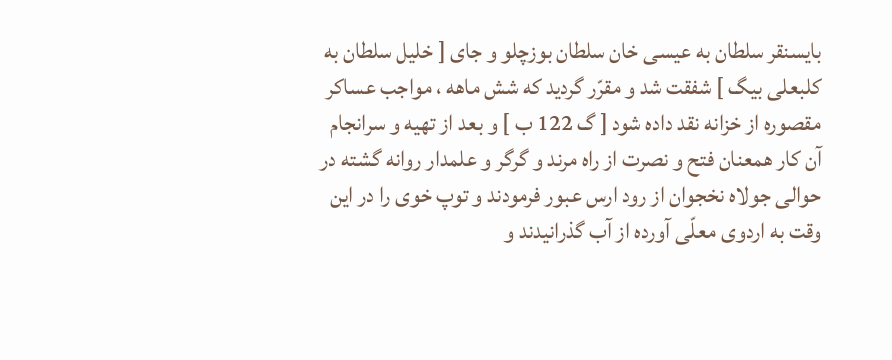بايسنقر سلطان به عيسى خان سلطان بوزچلو و جاى [ خليل سلطان به كلبعلى بيگ ] شفقت شد و مقرّر گرديد كه شش ماهه ، مواجب عساكر مقصوره از خزانه نقد داده شود [ گ 122 ب ] و بعد از تهيه و سرانجام آن كار همعنان فتح و نصرت از راه مرند و گرگر و علمدار روانه گشته در حوالى جولاه نخجوان از رود ارس عبور فرمودند و توپ خوى را در اين وقت به اردوى معلّى آورده از آب گذرانيدند و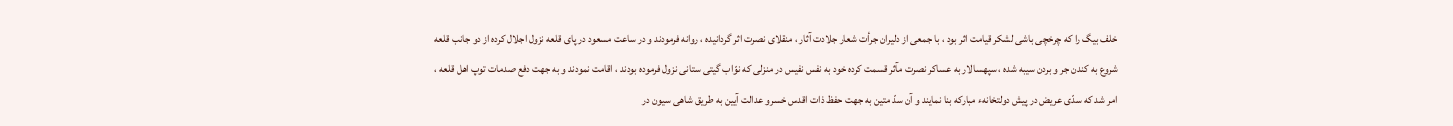خلف بيگ را كه چرخچى باشى لشكر قيامت اثر بود ، با جمعى از دليران جرأت شعار جلادت آثار ، منقلاى نصرت اثر گردانيده ، روانه فرمودند و در ساعت مسعود در پاى قلعه نزول اجلال كرده از دو جانب قلعه شروع به كندن جر و بردن سيبه شده ، سپهسالار به عساكر نصرت مآثر قسمت كرده خود به نفس نفيس در منزلى كه نوّاب گيتى ستانى نزول فرموده بودند ، اقامت نمودند و به جهت دفع صدمات توپ اهل قلعه ، امر شد كه سدّى عريض در پيش دولتخانهء مباركه بنا نمايند و آن سدّ متين به جهت حفظ ذات اقدس خسرو عدالت آيين به طريق شاهى سيون در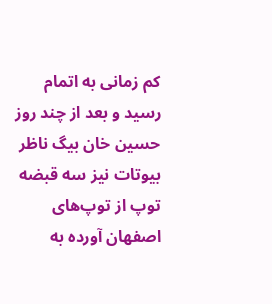كم زمانى به اتمام رسيد و بعد از چند روز حسين خان بيگ ناظر بيوتات نيز سه قبضه توپ از توپ‌هاى اصفهان آورده به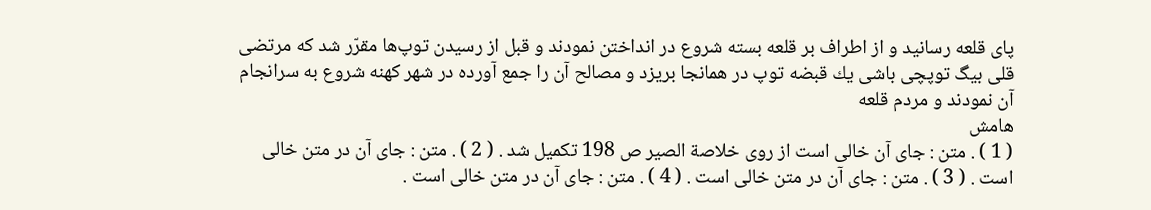پاى قلعه رسانيد و از اطراف بر قلعه بسته شروع در انداختن نمودند و قبل از رسيدن توپ‌ها مقرّر شد كه مرتضى قلى بيگ توپچى باشى يك قبضه توپ در همانجا بريزد و مصالح آن را جمع آورده در شهر كهنه شروع به سرانجام آن نمودند و مردم قلعه
هامش
( 1 ) . متن : جاى آن خالى است از روى خلاصة الصير ص 198 تكميل شد . ( 2 ) . متن : جاى آن در متن خالى است . ( 3 ) . متن : جاى آن در متن خالى است . ( 4 ) . متن : جاى آن در متن خالى است .